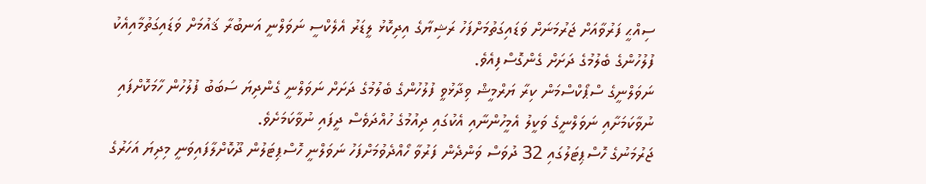ސިއްޙީ ފަރުވާއަށް ޖަރުމަނަށް ވަޑައިގަތުމަށްފަހު ރަޝިޔާގެ އިދިކޮޅު ލީޑަރު އެލެކްސީ ނަވަލްނީ އަނބުރާ ޤައުމަށް ވަޑައިގަތުމާއިއެކު ފުލުހުންގެ ބެލުމުގެ ދަށަށް ގެންގޮސްފިއެވެ.
ނަވަލްނީގެ ސްޕޯކްސްމަން ކިރާ ޔަރްމީޝް ވިދާޅުވީ ފުލުހުންގެ ބެލުމުގެ ދަށަށް ނަވަލްނީ ގެންދިޔަ ސަބަބު ފުލުހުން ހާމަކޮށްފައި ނުވާކަމަށާއި ނަވަލްނީގެ ވަކީލު އެމީހުންނާއި އެކުގައި ދިއުމުގެ ހުއްދަވެސް ދީފައި ނުވާކަމަށެވެ.
ޖަރުމަނުގެ ހޮސްޕިޓަލުގައި 32 ދުވަސް ވަންދެން ފަރުވާ ހޯއްދެވުމަށްފަހު ނަވަލްނީ ހޮސްޕިޓަލުން ދޫކޮށްލާފައިވަނީ މިދިޔަ އަހަރުގެ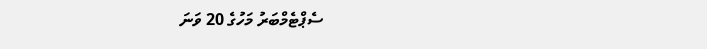ސެޕްޓެމްބަރު މަހުގެ 20 ވަނަ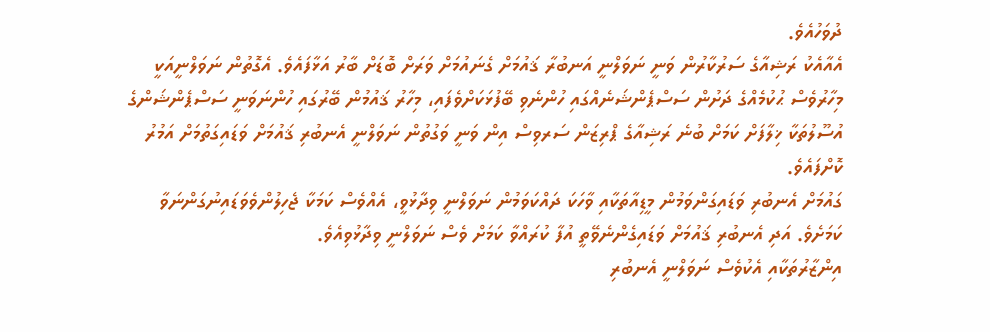ދުވަހުއެވެ.
އެއާއެކު ރަޝިއާގެ ސަރުކާރުން ވަނީ ނަވަލްނީ އަނބުރާ ޤައުމަށް ގެނައުމަށް ވަރަށް ބޮޑަށް ބާރު އަޅާފައެވެ. އެގޮތުން ނަވަލްނީއަކީ މިހާރުވެސް ޙުކުމެއްގެ ދަށުން ސަސްޕެންޝަނެއްގައި ހުންނެވި ބޭފުޅަކަށްވެފައި، މިހާރު ޤައުމުން ބޭރުގައި ހުންނަވަނީ ސަސްޕެންޝަންގެ އުސޫލުތަކާ ޚިލާފަށް ކަމަށް ބުނެ ރަޝިއާގެ ޕްރިޒަން ސަރވިސް އިން ވަނީ ވަގުތުން ނަވަލްނީ އެނބުރި ޤައުމަށް ވަޑައިގަތުމަށް އަމުރު ކޮށްފައެވެ.
ގައުމަށް އެނބުރި ވަޑައިގަންވަމުން މީޑިއާތަކާއި ވާހަކަ ދައްކަވަމުން ނަވަލްނީ ވިދާޅުވީ، އެއްވެސް ކަމަކާ ޖެހިލުންވެވަޑައިނުގަންނަވާ ކަމަށެވެ. އަދި އެނބުރި ޤައުމަށް ވަޑައިގެންނެވޭތީ އުފާ ކުރައްވާ ކަމަށް ވެސް ނަވަލްނީ ވިދާޅުވިއެވެ.
އިންޒާރުތަކާއި އެކުވެސް ނަވަލްނީ އެނބުރި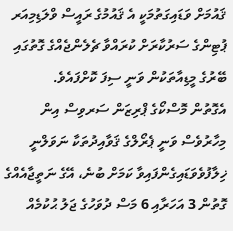ޤައުމަށް ވަޑައިގަތުމަކީ އެ ޤައުމުގެ ރައީސް ވްލަޑިމިއަރ ޕުޓިންގެ ސަރުކާރަށް ކުރައްވާ ޗެލެންޖެއްގެ ގޮތުގައި ބޭރުގެ މީޑިއާތަކުން ވަނީ ސިފަ ކޮށްފައެވެ.
އެގޮތުން މޮސްކޯގެ ޕްރިޒަން ސަރވިސް އިން މިހާރުވެސް ވަނީ ޕެރޯލްގެ ޤަވާއިދުތަކާ ނަވަލްނީ ޚިލާފުވެވަޑައިގެންފައިވާ ކަމަށް ބުނެ، އޭގެ ނަތީޖާއެއްގެ ގޮތުން 3 އަހަރާއި 6 މަސް ދުވަހުގެ ޖަލު ޙުކުމެއް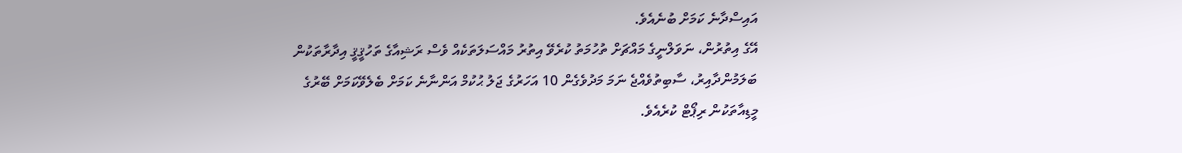އައިސްދާނެ ކަމަށް ބުނެއެވެ.
އޭގެ އިތުރުން، ނަވަލްނީގެ މައްޗަށް ތުހުމަތު ކުރެވޭ އިތުރު މައްސަލަތަކެއް ވެސް ރަޝިއާގެ ތަހުޤީޤީ އިދާރާތަކުން ބަލަމުންދާއިރު، ސާބިތުވެއްޖެ ނަމަ މަދުވެގެން 10 އަހަރުގެ ޖަލު ޙުކުމް އަންނާނެ ކަމަށް ބެލެވޭކަމަށް ބޭރުގެ މީޑިއާތަކުން ރިޕޯޓް ކުރެއެވެ.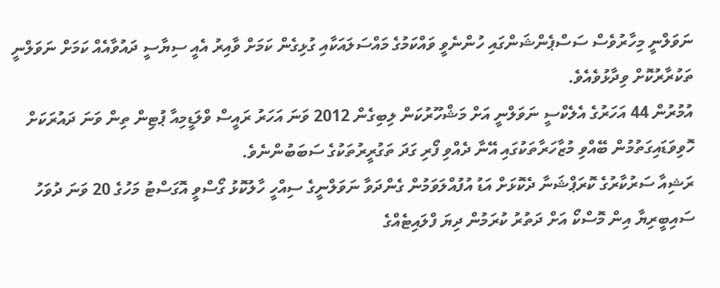ނަވަލްނީ މިހާރުވެސް ސަސްޕެންޝަންގައި ހުންނެވީ ވައްކަމުގެ މައްސަލައަކާއި ގުޅިގެން ކަމަށް ވާއިރު އެއީ ސިޔާސީ ދައުވާއެއް ކަމަށް ނަވަލްނީ ތަކުރާރުކޮށް ވިދާޅުވެއެވެ.
އުމުރުން 44 އަހަރުގެ އެލެކްސީ ނަވަލްނީ އަށް މަޝްހޫރުކަން ލިބިގެން 2012 ވަނަ އަހަރު ރައީސް ވްލަޑީމިއާ ޕުޓިން ތިން ވަނަ ދައުރަކަށް ހޮވިވަޑައިގަތުމުން ބޭއްވި މުޒާހަރާތަކުގައި އޭނާ ދެއްވި ފޯރި ގަދަ ތަގުރީރުތަކުގެ ސަބަބުންނެވެ.
ރަޝިއާ ސަރުކާރުގެ ކޮރަޕްޝަނާ ދެކޮޅަށް އަޑު އުފުއްލަވަމުން ގެންދަވާ ނަވަލްނީގެ ސިއްހީ ހާލުކޮޅު ގޯސްވީ އޮގަސްޓު މަހުގެ 20 ވަނަ ދުވަހު ސައިބީރިޔާ އިން މޮސްކޯ އަށް ދަތުރު ކުރަމުން ދިޔަ ފްލައިޓެއްގެ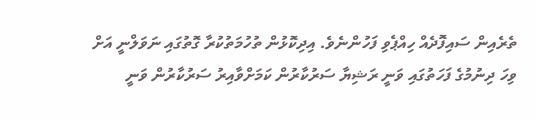ތެރެއިން ސައިފޮދެއް ހިއްޕެވި ފަހުންނެވެ. އިދިކޮޅުން ތުހުމަތުކުރާ ގޮތުގައި ނަވަލްނީ އަށް ވިހަ ދިނުމުގެ ފަހަތުގައި ވަނީ ރަޝިޔާ ސަރުކާރުން ކަމަށްވާއިރު ސަރުކާރުން ވަނީ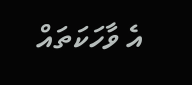އެ ވާހަކަތައް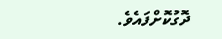ދޮގުކޮށްފައެވެ.